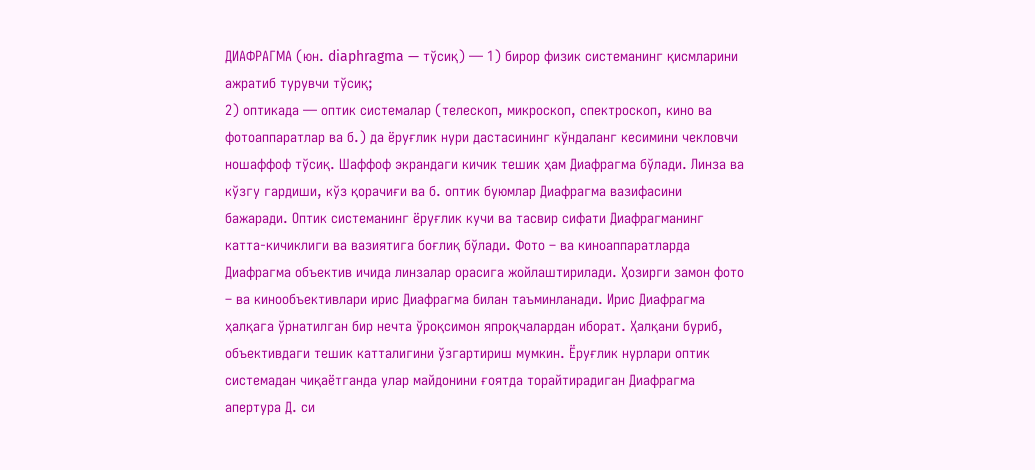ДИАФРАГМА (юн. diaphragma — тўсиқ) — 1) бирор физик системанинг қисмларини ажратиб турувчи тўсиқ;
2) оптикада — оптик системалар (телескоп, микроскоп, спектроскоп, кино ва фотоаппаратлар ва б.) да ёруғлик нури дастасининг кўндаланг кесимини чекловчи ношаффоф тўсиқ. Шаффоф экрандаги кичик тешик ҳам Диафрагма бўлади. Линза ва кўзгу гардиши, кўз қорачиғи ва б. оптик буюмлар Диафрагма вазифасини бажаради. Оптик системанинг ёруғлик кучи ва тасвир сифати Диафрагманинг катта-кичиклиги ва вазиятига боғлиқ бўлади. Фото – ва киноаппаратларда Диафрагма объектив ичида линзалар орасига жойлаштирилади. Ҳозирги замон фото – ва кинообъективлари ирис Диафрагма билан таъминланади. Ирис Диафрагма ҳалқага ўрнатилган бир нечта ўроқсимон япроқчалардан иборат. Ҳалқани буриб, объективдаги тешик катталигини ўзгартириш мумкин. Ёруғлик нурлари оптик системадан чиқаётганда улар майдонини ғоятда торайтирадиган Диафрагма апертура Д. си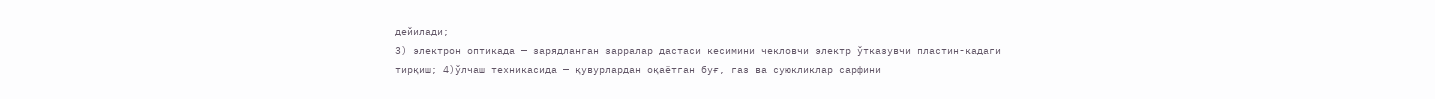дейилади;
3) электрон оптикада — зарядланган зарралар дастаси кесимини чекловчи электр ўтказувчи пластин-кадаги тирқиш; 4)ўлчаш техникасида — қувурлардан оқаётган буғ, газ ва суюкликлар сарфини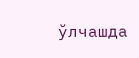ўлчашда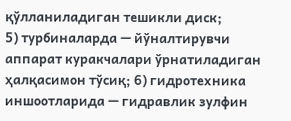қўлланиладиган тешикли диск;
5) турбиналарда — йўналтирувчи аппарат куракчалари ўрнатиладиган ҳалқасимон тўсиқ; 6) гидротехника иншоотларида — гидравлик зулфин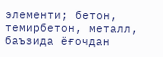элементи; бетон, темирбетон, металл, баъзида ёғочдан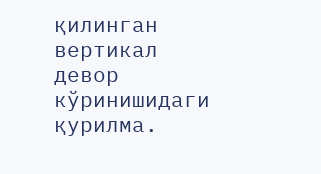қилинган вертикал девор кўринишидаги қурилма.